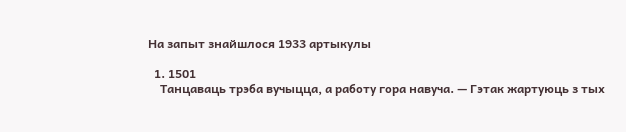На запыт знайшлося 1933 артыкулы

  1. 1501
    Танцаваць трэба вучыцца, а работу гора навуча. — Гэтак жартуюць з тых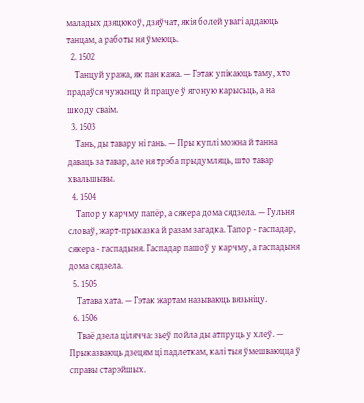маладых дзяцюкоў, дзяўчат, якія болей увагі аддаюць танцам, а работы ня ўмеюць.
  2. 1502
    Танцуй уража, як пан кажа. — Гэтак упікаюць таму, хто прадаўся чужынцу й працуе ў ягоную карысьць, а на шкоду сваім.
  3. 1503
    Тань, ды тавару ні гань. — Пры куплі можна й танна даваць за тавар, але ня трэба прыдумляць, што тавар хвальшывы.
  4. 1504
    Тапор у карчму папёр, а сякера дома сядзела. — Гульня словаў, жарт-прыказка й разам загадка. Тапор - гаспадар, сякера - гаспадыня. Гаспадар пашоў у карчму, а гаспадыня дома сядзела.
  5. 1505
    Татава хата. — Гэтак жартам называюць вязьніцу.
  6. 1506
    Тваё дзела цілячча: зьеў пойла ды атпруць у хлеў. — Прыказваюць дзецям ці падлеткам, калі тыя ўмешваюцца ў справы старэйшых.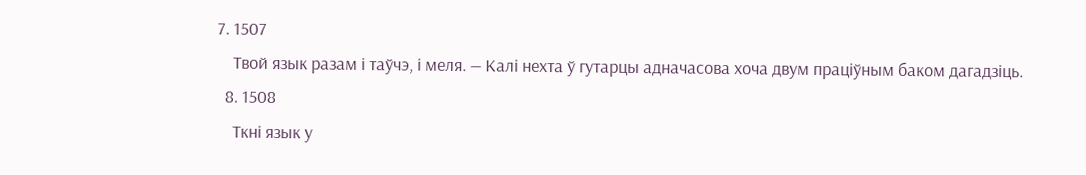7. 1507
    Твой язык разам і таўчэ, і меля. — Калі нехта ў гутарцы адначасова хоча двум праціўным баком дагадзіць.
  8. 1508
    Ткні язык у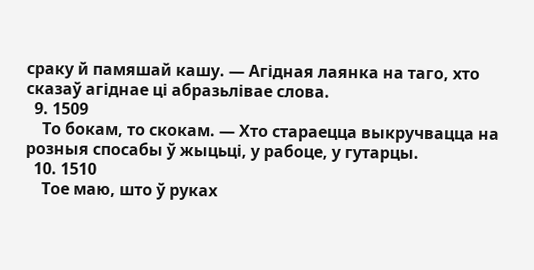сраку й памяшай кашу. — Агідная лаянка на таго, хто сказаў агіднае ці абразьлівае слова.
  9. 1509
    То бокам, то скокам. — Хто стараецца выкручвацца на розныя спосабы ў жыцьці, у рабоце, у гутарцы.
  10. 1510
    Тое маю, што ў руках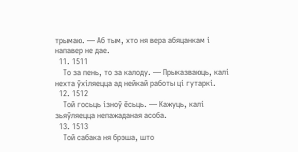трымаю. — Аб тым, хто ня вера абяцанкам і напавер не дае.
  11. 1511
    То за пень, то за калоду. — Прыказваюць, калі нехта ўхіляецца ад нейкай работы ці гутаркі.
  12. 1512
    Той госьць ізноў ёсьць. — Кажуць, калі зьяўляецца непажаданая асоба.
  13. 1513
    Той сабака ня брэша, што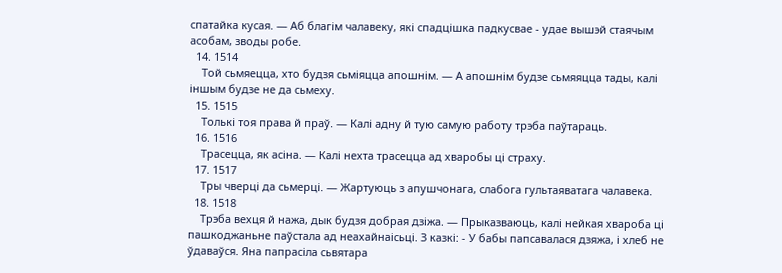спатайка кусая. — Аб благім чалавеку, які спадцішка падкусвае - удае вышэй стаячым асобам, зводы робе.
  14. 1514
    Той сьмяецца, хто будзя сьміяцца апошнім. — А апошнім будзе сьмяяцца тады, калі іншым будзе не да сьмеху.
  15. 1515
    Толькі тоя права й праў. — Калі адну й тую самую работу трэба паўтараць.
  16. 1516
    Трасецца, як асіна. — Калі нехта трасецца ад хваробы ці страху.
  17. 1517
    Тры чверці да сьмерці. — Жартуюць з апушчонага, слабога гультаяватага чалавека.
  18. 1518
    Трэба вехця й нажа, дык будзя добрая дзіжа. — Прыказваюць, калі нейкая хвароба ці пашкоджаньне паўстала ад неахайнаісьці. З казкі: - У бабы папсавалася дзяжа, і хлеб не ўдаваўся. Яна папрасіла сьвятара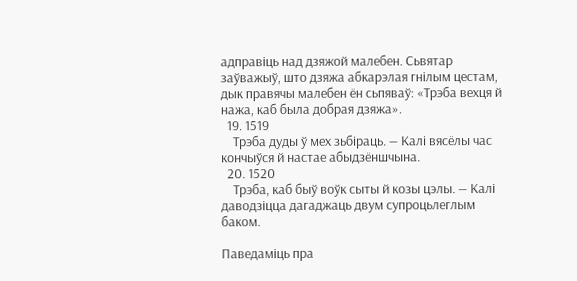адправіць над дзяжой малебен. Сьвятар заўважыў, што дзяжа абкарэлая гнілым цестам, дык правячы малебен ён сьпяваў: «Трэба вехця й нажа, каб была добрая дзяжа».
  19. 1519
    Трэба дуды ў мех зьбіраць. — Калі вясёлы час кончыўся й настае абыдзёншчына.
  20. 1520
    Трэба, каб быў воўк сыты й козы цэлы. — Калі даводзіцца дагаджаць двум супроцьлеглым баком.

Паведаміць пра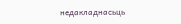недакладнасьць